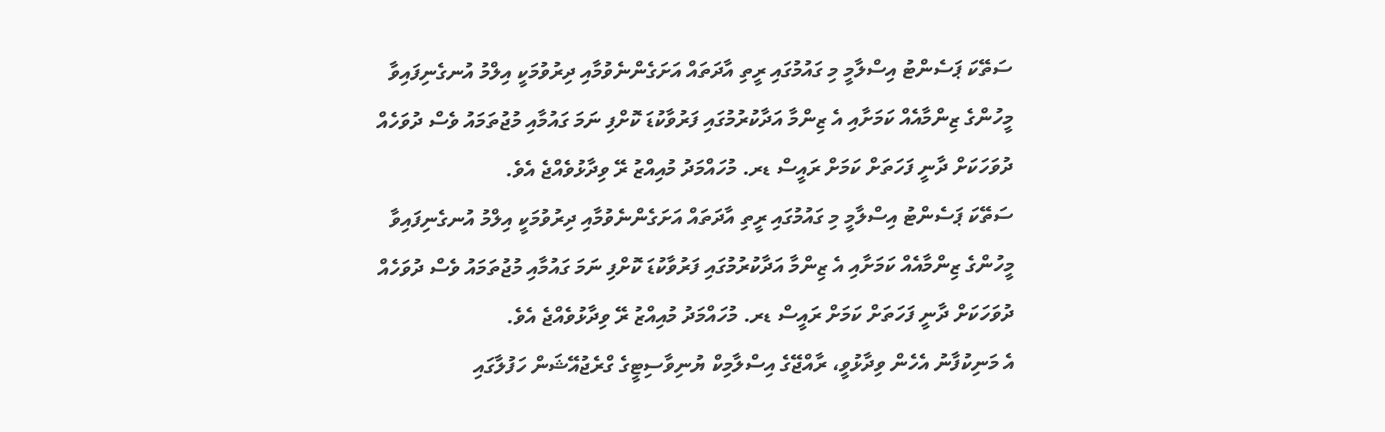ސަތޭކަ ޕަސެންޓު އިސްލާމީ މި ގައުމުގައި ރީތި އާދަތައް އަށަގެންނެވުމާއި ދިރުވުމަކީ އިލްމު އުނގެނިފައިވާ މީހުންގެ ޒިންމާއެއް ކަމަށާއި އެ ޒިންމާ އަދާކުރުމުގައި ފަރުވާކުޑަ ކޮށްފި ނަމަ ގައުމާއި މުޖުތަމައު ވެސް ދުވަހެއް ދުވަހަކަށް ދާނީ ފަހަތަށް ކަމަށް ރައީސް ޑރ. މުހައްމަދު މުއިއްޒު ރޭ ވިދާޅުވެއްޖެ އެވެ.
ސަތޭކަ ޕަސެންޓު އިސްލާމީ މި ގައުމުގައި ރީތި އާދަތައް އަށަގެންނެވުމާއި ދިރުވުމަކީ އިލްމު އުނގެނިފައިވާ މީހުންގެ ޒިންމާއެއް ކަމަށާއި އެ ޒިންމާ އަދާކުރުމުގައި ފަރުވާކުޑަ ކޮށްފި ނަމަ ގައުމާއި މުޖުތަމައު ވެސް ދުވަހެއް ދުވަހަކަށް ދާނީ ފަހަތަށް ކަމަށް ރައީސް ޑރ. މުހައްމަދު މުއިއްޒު ރޭ ވިދާޅުވެއްޖެ އެވެ.
އެ މަނިކުފާނު އެހެން ވިދާޅުވީ، ރާއްޖޭގެ އިސްލާމިކް ޔުނިވާސިޓީގެ ގްރެޖުއޭޝަން ހަފުލާގައި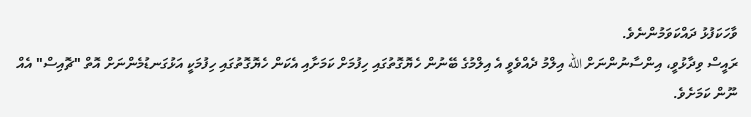ވާހަކަފުޅު ދައްކަވަމުންނެވެ.
ރައީސް ވިދާޅުވީ، އިންސާނުންނަށް الله އިލްމު ދެއްވެވީ އެ އިލްމުގެ ބޭނުން ހެޔޮގޮތުގައި ހިފުމަށް ކަމަށާއި އެކަން ހެޔޮގޮތުގައި ހިފުމަކީ އަޅުގަނޑުމެންނަށް އޮތް "ޗޮއިސް" އެއް ނޫން ކަމަށެވެ.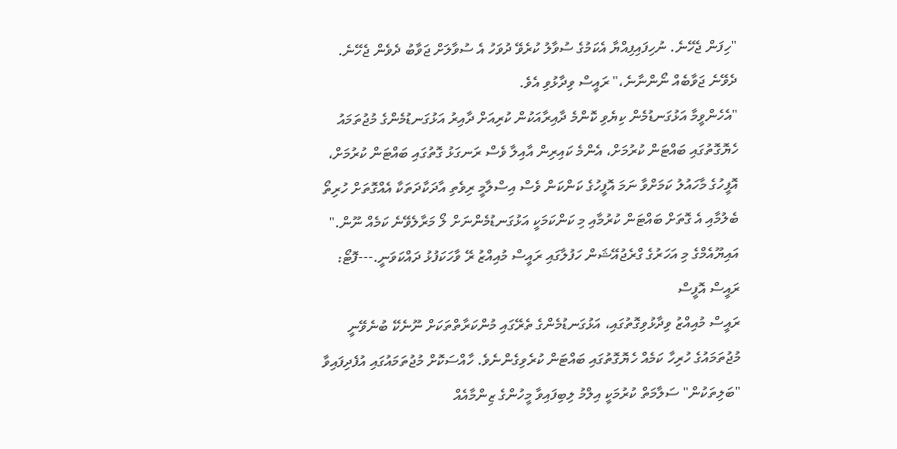"ހިފަން ޖެހޭނެ. ނުހިފައިފިއްޔާ އެކަމުގެ ސުވާލު ކުރެވޭ ދުވަހު އެ ސުވާލަށް ޖަވާބު ދެވެން ޖެހޭނެ. ދެވޭނެ ޖަވާބެއް ނޯންނާނެ،" ރައީސް ވިދާޅުވި އެވެ.
"އެހެންވީމާ އަޅުގަނޑުމެން ކިޔެވި ކޮންމެ ދާއިރާއަކުން ކުރިއަށް ދާއިރު އަޅުގަނޑުމެންގެ މުޖުތަމައު ހެޔޮގޮތުގައި ބައްޓަން ކުރުމަށް، އެންމެ ކައިރިން އާއިލާ ވެސް ރަނގަޅު ގޮތުގައި ބައްޓަން ކުރުމަށް، އޮފީހުގެ މާހައުލު ކަމަށްވާ ނަމަ އޮފީހުގެ ކަންކަން ވެސް އިސްލާމީ ރިވެތި އާދަކާދަތަކާ އެއްގޮތަށް ހުރިތޯ ބެލުމާއި އެ ގޮތަށް ބައްޓަން ކުރުމާއި މި ކަންކަމަކީ އަޅުގަނޑުމެންނަށް ލޯ މަރާލެވޭނެ ކަމެއް ނޫން."
އައިޔޫއެމްގެ މި އަހަރުގެ ގްރެޖުއޭޝަން ހަފުލާގައި ރައީސް މުއިއްޒު ރޭ ވާހަކަފުޅު ދައްކަވަނީ.---ފޮޓޯ: ރައީސް އޮފީސް
ރައީސް މުއިއްޒު ވިދާޅުވިގޮތުގައި، އަޅުގަނޑުމެންގެ ތެރޭގައި މުންކަރާތްތަކަށް ނޫނެކޭ ބުނެވޭނީ މުޖުތަމައުގެ ހުރިހާ ކަމެއް ހެޔޮގޮތުގައި ބައްޓަން ކުރެވިގެންނެވެ. ހާއްސަކޮށް މުޖުތަމައުގައި އުފެދިފައިވާ "ބަލިތަކުން" ސަލާމަތް ކުރުމަކީ އިލްމު ލިބިފައިވާ މީހުންގެ ޒިންމާއެއް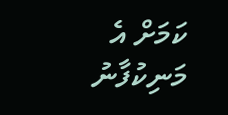ކަމަށް އެ މަނިކުފާނު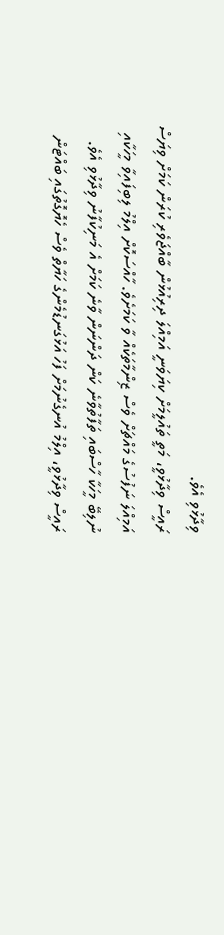ވިދާޅުވި އެވެ.
ރައީސް ވިދާޅުވީ، މަތީ ތައުލީމަށް ކިޔަވަނީ އަމިއްލަ ދިރިއުޅުން ބާއްޖަވެރި ކުރަން ކަމަށް ވިޔަސް އަމިއްލަ ނަފުސުގެ މައްޗަށް ވެސް ޒިންމާތަކެއް ވާ ކަމަށެވެ. ހާއްސަކޮށް އިލްމު ލިބިފައިވާ މީހަކާއި ނުލިބޭ މީހަކާ ހާސްބައި ތަފާތުވާނެ ކަން ދަންނަން ވާނެ ކަމަށް އެ މަނިކުފާނު ވިދާޅުވި އެވެ.
ރައީސް ވިދާޅުވީ، އިލްމު އުނގެނުމަށް ފަހު އަޅުގަނޑުމެންގެ ހަޔާތް ވެސް ހެޔޮގޮތުގައި ބައްޓަން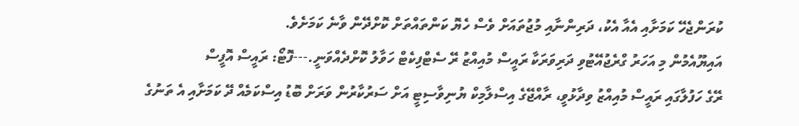ކުރަންޖެހޭ ކަމަށާއި އެއާ އެކު، ދަރިންނާއި މުޖުތައަށް ވެސް ހެޔޮ ކަންތައްތަށް ކޮށްދޭން ވާނެ ކަމަށެވެ.
އައިޔޫއެމުން މި އަހަރު ގްރެޖުއޭޓުވި ދަރިވަރަކާ ރައީސް މުއިއްޒު ރޭ ސެޓްފިކެޓް ހަވާލު ކޮށްދެއްވަނީ.---ފޮޓޯ: ރައީސް އޮފީސް
ރޭގެ ހަފުލާގައި ރައީސް މުއިއްޒު ވިދާޅުވީ، ރާއްޖޭގެ އިސްލާމިކް ޔުނިވާސިޓީ އަށް ސަރުކާރުން ވަރަށް ބޮޑު އިސްކަމެއް ދޭ ކަމަށާއި އެ ތަނުގެ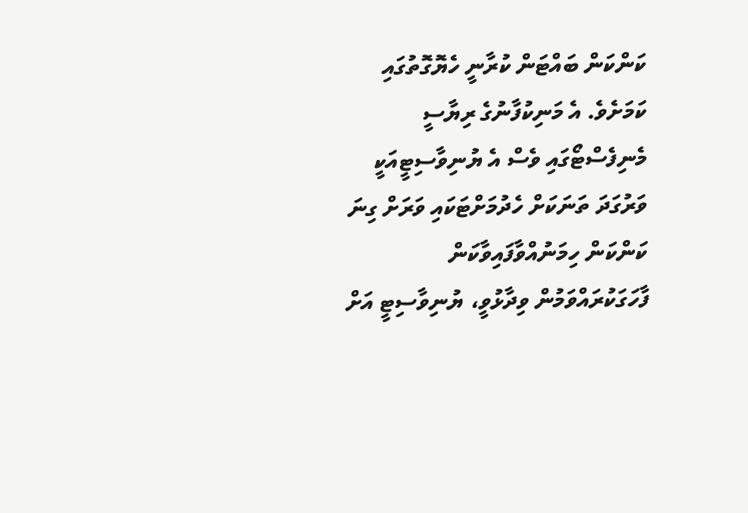ކަންކަން ބައްޓަން ކުރާނީ ހެޔޮގޮތުގައި ކަމަށެވެ. އެ މަނިކުފާނުގެ ރިޔާސީ މެނިފެސްޓޯގައި ވެސް އެ ޔުނިވާސިޓީއަކީ ވަރުގަދަ ތަނަކަށް ހެދުމަށްޓަކައި ވަރަށް ގިނަ ކަންކަން ހިމަނުއްވާފައިވާކަން ފާހަގަކުރައްވަމުން ވިދާޅުވީ، ޔުނިވާސިޓީ އަށް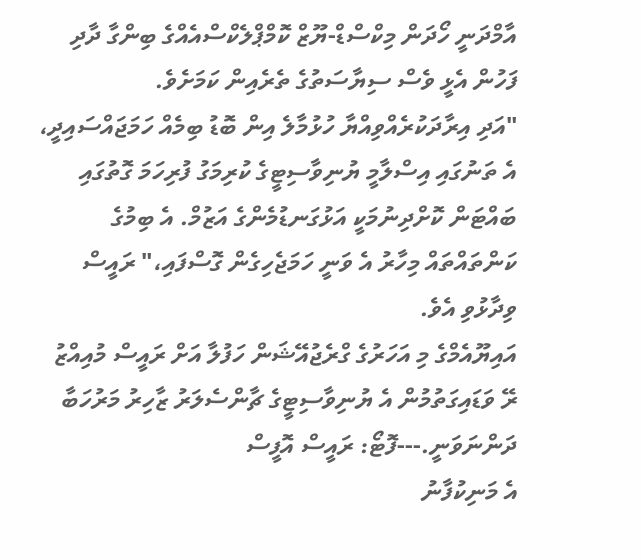އާމްދަނީ ހޯދަން މިކްސްޑް-ޔޫޒް ކޮމްޕްލެކްސްއެއްގެ ބިންގާ ދާދި ފަހުން އެޅީ ވެސް ސިޔާސަތުގެ ތެރެއިން ކަމަށެވެ.
"އަދި އިރާދަކުރެއްވިއްޔާ ހުޅުމާލެ އިން ބޮޑު ބިމެއް ހަމަޖައްސައިދީ، އެ ތަނުގައި އިސްލާމީ ޔުނިވާސިޓީގެ ކުރިމަގު ފުރިހަމަ ގޮތުގައި ބައްޓަން ކޮށްދިނުމަކީ އަޅުގަނޑުމެންގެ އަޒުމް. އެ ބިމުގެ ކަންތައްތައް މިހާރު އެ ވަނީ ހަމަޖެހިގެން ގޮސްފައި،" ރައީސް ވިދާޅުވި އެވެ.
އައިޔޫއެމްގެ މި އަހަރުގެ ގްރެޖުއޭޝަން ހަފުލާ އަށް ރައީސް މުއިއްޒު ރޭ ވަޑައިގަތުމުން އެ ޔުނިވާސިޓީގެ ޗާންސެލަރު ޒާހިރު މަރުހަބާ ދަންނަވަނީ.---ފޮޓޯ: ރައީސް އޮފީސް
އެ މަނިކުފާނު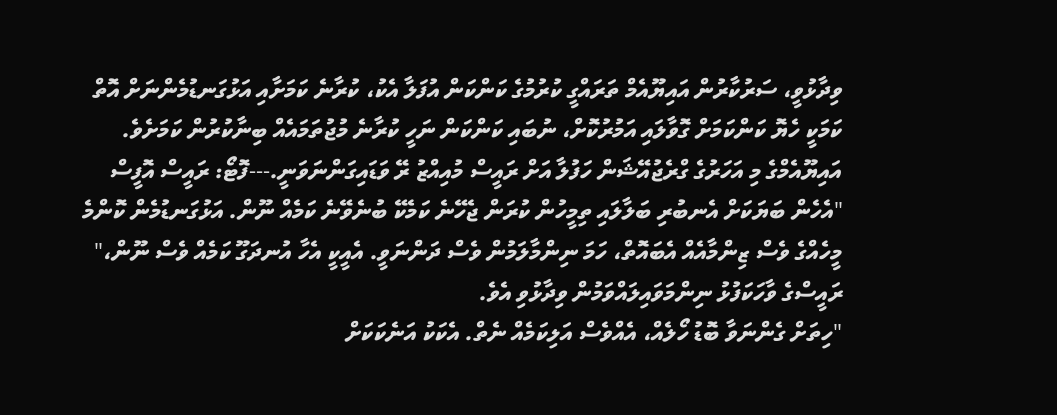ވިދާޅުވީ، ސަރުކާރުން އައިޔޫއެމް ތަރައްގީ ކުރުމުގެ ކަންކަން އުފަލާ އެކު، ކުރާނެ ކަމަށާއި އަޅުގަނޑުމެންނަށް އޮތް ކަމަކީ ހެޔޮ ކަންކަމަށް ގޮވާލައި އަމުރުކޮށް، ނުބައި ކަންކަން ނަހީ ކުރާނެ މުޖުތަމައެއް ބިނާކުރުން ކަމަށެވެ.
އައިޔޫއެމްގެ މި އަހަރުގެ ގްރެޖުއޭޝަން ހަފުލާ އަށް ރައީސް މުއިއްޒު ރޭ ވަޑައިގަންނަވަނީ.---ފޮޓޯ: ރައީސް އޮފީސް
"އެހެން ބަޔަކަށް އެނބުރި ބަލާލައި ތިމީހުން ކުރަން ޖެހޭނެ ކަމެކޭ ބުނެވޭނެ ކަމެއް ނޫން. އަޅުގަނޑުމެން ކޮންމެ މީހެއްގެ ވެސް ޒިންމާއެއް އެބައޮތް، ހަމަ ނިންމާލަމުން ވެސް ދަންނަވީ. އެއީކީ އެހާ އުނދަގޫ ކަމެއް ވެސް ނޫން،" ރައީސްގެ ވާހަކަފުޅު ނިންމަވައިލައްވަމުން ވިދާޅުވި އެވެ.
"ހިތަށް ގެންނަވާ ބޮޑު ހޯލެއް، އެއްވެސް އަލިކަމެއް ނެތް. އެކަކު އަނެކަކަށް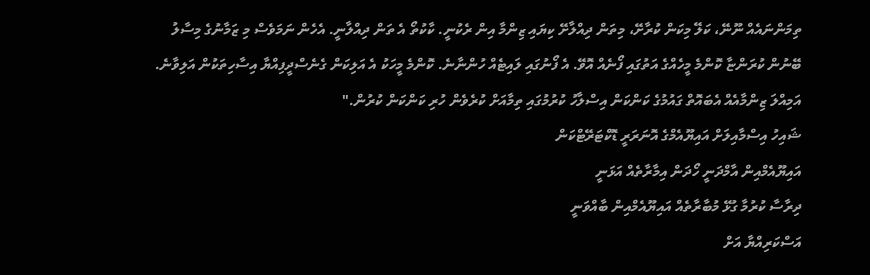ތިމަންނައެއް ނޫނޭ، ކަލޭ މިކަން ކުރާށޭ، މިތަން ދިއްލާށޭ ކިޔައި ޒިންމާ އިން ރެކުނީ. ކާކުތޯ އެ ތަން ދިއްލާނީ. އެހެން ނަމަވެސް މި ޒަމާނުގެ މިސާލު ބޭނުން ކުރަންޏާ ކޮންމެ މީހެއްގެ އަތުގައި ފޯނެއް އޮވޭ. އެ ފޯނުގައި ލައިޓެއް ހުންނާނެ. ކޮންމެ މީހަކު އެ އަލިކަން ގެނެސްދީފިއްޔާ އިސާހިތަކުން އަލިވާނެ. އަމިއްލަ ޒިންމާއެއް އެބައޮތް ގައުމުގެ ކަންކަން އިސްލާހު ކުރުމުގައި ތިމާއަށް ކުރެވެން ހުރި ކަންކަން ކުރުން."
ޝައިހު އިސްމާއިލަށް އައިޔޫއެމްގެ އޮނަރަރީ ޑޮކްޓަރޭޓްކަން
އައިޔޫއެމްއިން އާމްދަނީ ހޯދަން އިމާރާތެއް އަޅަނީ
ދިރާސާ ކުރުމާ ގުޅޭ މުބާރާތެއް އައިޔޫއެމްއިން ބާއްވަނީ
އަސްކަރިއްޔާ އަށް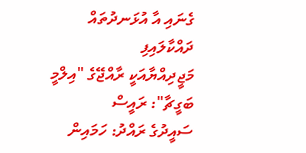ގެނައި އާ އުޅަނދުތައް ދައްކާލައިފި
މަޖީދިއްޔާއަކީ ރާއްޖޭގެ "އިލްމީ ބަގީޗާ": ރައީސް
ސައީދުގެ ރައްދު: ހަމައިން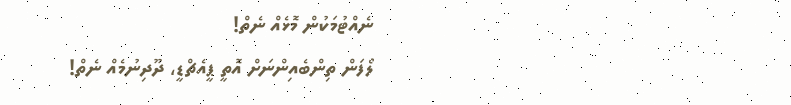ނެއްޓުމަކުން މޮޅެއް ނެތް!
ލޯފަން ތިންބެއިންނަށް އޮތީ ޕީއެޗްޑީ، ދޫދިނުމެއް ނެތް!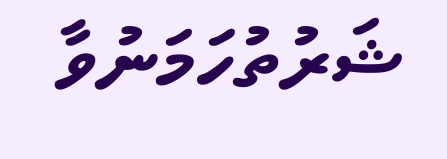ޝަރުތުހަމަނުވާ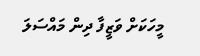މީހަކަށް ވަޒީފާ ދިން މައްސަލަ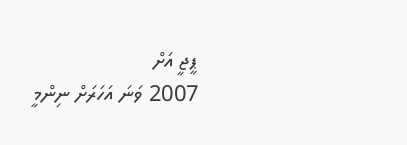ޕީޖީ އަށް
2007 ވަނަ އަހަރަށް ނިންމީ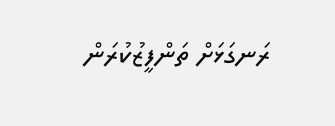ރަނގަޅަށް ތަންފީޒުކުރަން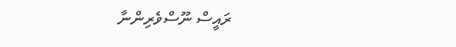ރައީސް ނޫސްވެރިންނާ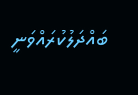ބައްދަލުކުރައްވަނީ